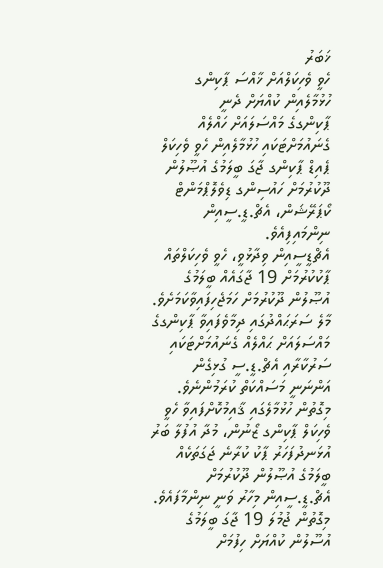ޚަބަރު
ހެވީ ވެހިކަލްއަށް ޚާއްސަ ޕާކިންގ ހުޅުމާލެއިން ކުއްޔަށް ދެނީ
ޕާކިންގގެ މައްސަލައަށް ހައްލެއް ގެނައުމަށްޓަކައި ހުޅުމާލެއިން ހެވީ ވެހިކަލް ޕެއިޑް ޕާކިންގ ޖާގަ ބީލަމުގެ އުޞޫލުން ދޫކުރުމަށް ހައުސިންގ ޑިވެލޮޕްމަންޓް ކޯޕަރޭޝަން، އެޗް.ޑީ.ސީއިން ނިންމައިފިއެވެ.
އެޗްޑީސީއިން ވިދާޅުވީ، ހެވީ ވެހިކަލްތައް ޕާކުކުރުމަށް 19 ޖާގައެއް ބީލަމުގެ އުޞޫލުން ދޫކުރުމަށް ހަމަޖެހިފައިވާކަމަށެވެ.
މާލެ ސަރަޙައްދުގައި ދިމާވެފައިވާ ޕާކިންގގެ މައްސަލައަށް ޙައްލެއް ގެނައުމަށްޓަކައި ސަރުކާރާއި އެޗް.ޑީ.ސީ ގުޅިގެން އަންނަނީ މަސައްކަތް ކުރަމުންނެވެ. މިގޮތުން ހުޅުމާލެގައި ޤާއިމުކޮށްފައިވާ ހެވީ ވެހިކަލް ޕާކިންގ ޒޯނުން، މުދާ އުފުލާ ބަރު އުޅަނދުފަހަރު ޕާކު ކުރާނެ ޖަގަތަކެއް ބީލަމުގެ އުޞޫލުން ދޫކުރުމަށް އެޗް.ޑީ.ސީއިން މިހާރު ވަނީ ނިންމާފައެވެ.
މިގޮތުން ޖުމުލަ 19 ޖާގަ ބީލަމުގެ އުސޫލުން ކުއްޔަށް ހިފުމަށް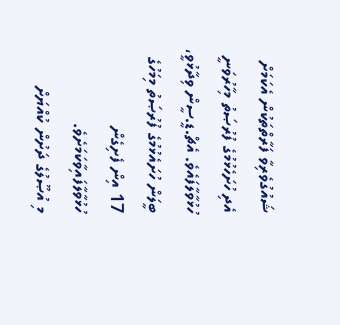ޝައުގުވެރިވާ ފަރާތްތަކުން އެކަމަށް އެދި ހުށަހެޅުމުގެ ފުރުޞަތު މިހާރުވަނީ ހުޅުވާލާފައެވެ. އެޗް.ޑީ.ސީން ވިދާޅުވީ، ބީލަން ހުށައެޅުމުގެ ފުރުޞަތު މިމަހުގެ 17 އިން ފެށިގެން ހުޅުވާލާފައިވާކަމަށެވެ.
މި އުޞޫލުގެ ދަށުން ކުއްޔަށް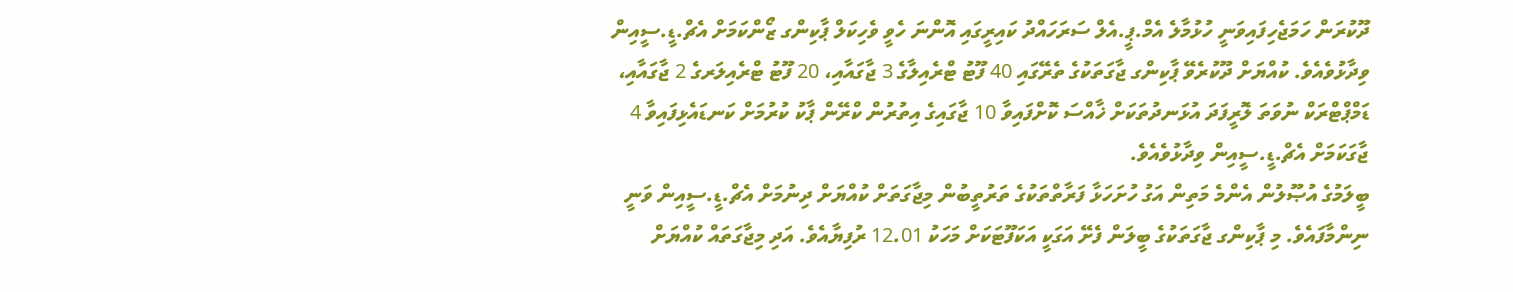ދޫކުރަން ހަމަޖެހިފައިވަނީ ހުޅުމާލެ އެމް.ޕީ.އެލް ސަރަހައްދު ކައިރީގައި އޮންނަ ހެވީ ވެހިކަލް ޕާކިންގ ޒޯންކަމަށް އެޗް.ޑީ.ސީއިން ވިދާޅުވެއެވެ. ކުއްޔަށް ދޫކުރެވޭ ޕާކިންގ ޖާގަތަކުގެ ތެރޭގައި 40 ފޫޓު ޓްރެއިލާގެ 3 ޖާގައާއި، 20 ފޫޓު ޓްރެއިލަރގެ 2 ޖާގައާއި، ޑަމްޕްޓްރަކް ނުވަތަ ލޮރީފަދަ އުޅަނދުތަކަށް ޚާއްސަ ކޮށްފައިވާ 10 ޖާގައިގެ އިތުރުން ކްރޭން ޕާކު ކުރުމަށް ކަނޑައެޅިފައިވާ 4 ޖާގަކަމަށް އެޗް.ޑީ.ސީއިން ވިދާޅުވެއެވެ.
ބީލަމުގެ އުޞޫލުން އެންމެ މަތިން އަގު ހުށަހަޅާ ފަރާތްތަކުގެ ތަރުތީބުން މިޖާގަތަށް ކުއްޔަށް ދިނުމަށް އެޗް.ޑީ.ސީއިން ވަނީ ނިންމާފައެވެ. މި ޕާކިންގ ޖާގަތަކުގެ ބީލަން ފެށޭ އަގަކީ އަކަފޫޓަކަށް މަހަކު 12.01 ރުފިޔާއެވެ. އަދި މިޖާގަތައް ކުއްޔަށް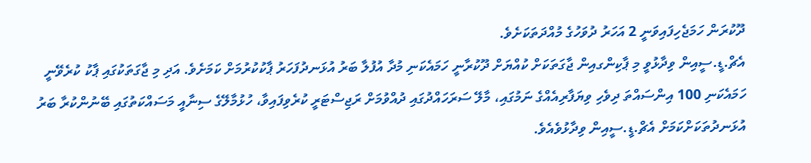ދޫކުރަން ހަމަޖެހިފައިވަނީ 2 އަހަރު ދުވަހުގެ މުއްދަތަކަށެވެ.
އެޗް.ޑީ.ސީއިން ވިދާޅުވީ މި ޕާކިންގއިން ޖާގަތަކަށް ކުއްޔަށް ދޫކުރާނީ ހަމައެކަނި މުދާ އުފުލާ ބަރު އުޅަނދުފަހަރު ޕާކުކުރުމަށް ކަމަށެވެ. އަދި މި ޖާގަތަކުގައި ޕާކު ކުރެވޭނީ ހަމައެކަނި 100 އިންސައްތަ ދިވެހި ވިޔަފާރިއެއްގެ ނަމުގައި، މާލޭ ސަރަހައްދުގައި ދުއްވުމަށް ރަޖިސްޓަރީ ކުރެވިފައިވާ، ހުޅުމާލޭގެ ސިނާއީ މަސައްކަތުގައި ބޭނުންކުރާ ބަރު އުޅަނދުތަކަށްކަމަށް އެޗް.ޑީ.ސީއިން ވިދާޅުވެއެވެ.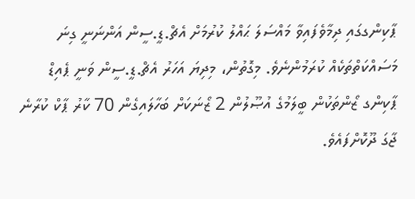ޕާކިންގގައި ދިމާވެފައިވާ މައްސަލަ ޙައްލު ކުރުމަށް އެޗް.ޑީ.ސީން އަންނަނީ ގިނަ މަސައްކަތްތަކެއް ކުރަމުންނެވެ. މިގޮތުން، މިދިޔަ އަހަރު އެޗް.ޑީ.ސީން ވަނީ ޕެއިޑް ޕާކިންގ ޒޯންތަކުން ބީލަމުގެ އުޞޫލުން 2 ޒޯނަކަށް ބަހާލައިގެން 70 ކާރު ޕާކް ކުރާނެ ޖާގަ ދޫކޮށްފައެވެ.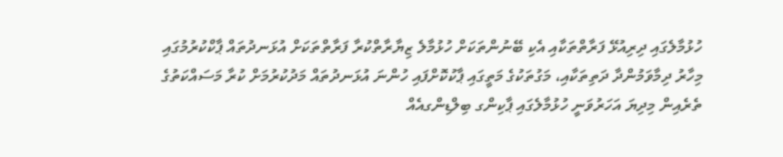ހުޅުމާލެގައި ދިރިއުޅޭ ފަރާތްތަކާއި އެކި ބޭނުންތަކަށް ހުޅުމާލެ ޒިޔާރާތްކުރާ ފަރާތްތަކަށް އުޅަނދުތައް ޕާކްކުރުމުގައި މިހާރު ދިމާވަމުންދާ ދަތިތަކާއި، މަގުތަކުގެ މަތީގައި ޕާކުކޮށްފައި ހުންނަ އުޅަނދުތައް މަދުކުރުމަށް ކުރާ މަސައްކަތުގެ ތެރެއިން މިދިޔަ އަހަރުވަނީ ހުޅުމާލެގައި ޕާކިންގ ބިލްޑިންގއެއް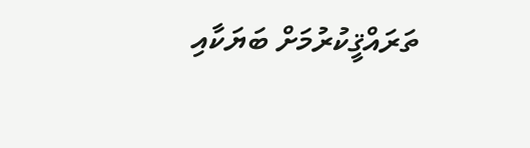ތަރައްޤީކުރުމަށް ބަޔަކާއި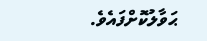ޙަވާލުކޮށްފައެވެ.